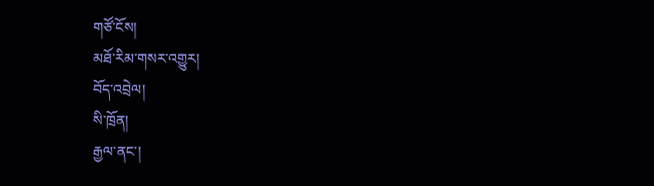གཙོ་ངོས།
མཐོ་རིམ་གསར་འགྱུར།
བོད་འབྲེལ།
སི་ཁྲོན།
རྒྱལ་ནང་།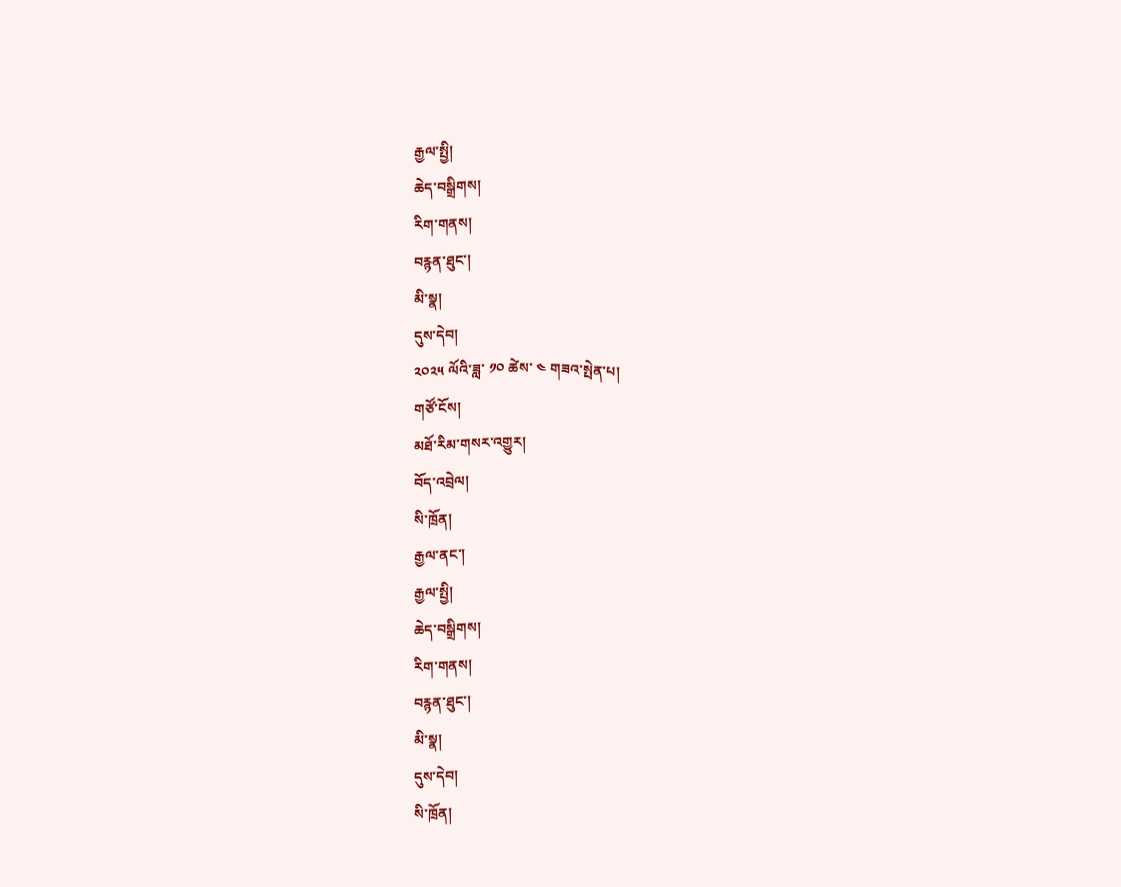རྒྱལ་སྤྱི།
ཆེད་བསྒྲིགས།
རིག་གནས།
བརྙན་ཐུང་།
མི་སྣ།
དུས་དེབ།
༢༠༢༥ ལོའི་ཟླ་ ༡༠ ཚེས་ ༤ གཟའ་སྤེན་པ།
གཙོ་ངོས།
མཐོ་རིམ་གསར་འགྱུར།
བོད་འབྲེལ།
སི་ཁྲོན།
རྒྱལ་ནང་།
རྒྱལ་སྤྱི།
ཆེད་བསྒྲིགས།
རིག་གནས།
བརྙན་ཐུང་།
མི་སྣ།
དུས་དེབ།
སི་ཁྲོན།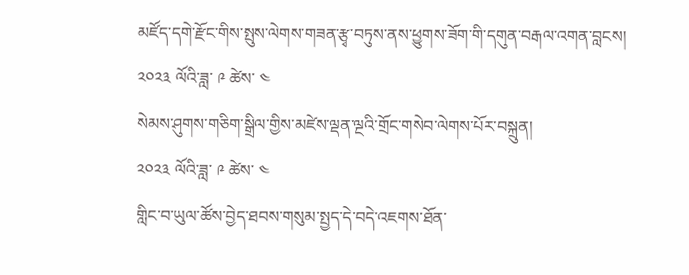མཛོད་དགེ་རྫོང་གིས་སྤུས་ལེགས་གཟན་རྩྭ་བཏུས་ནས་ཕྱུགས་ཟོག་གི་དགུན་བརྒལ་འགན་བླངས།
༢༠༢༣ ལོའི་ཟླ་ ༩ ཚེས་ ༤
སེམས་ཤུགས་གཅིག་སྒྲིལ་གྱིས་མཛེས་ལྡན་ལྔའི་གྲོང་གསེབ་ལེགས་པོར་བསྐྲུན།
༢༠༢༣ ལོའི་ཟླ་ ༩ ཚེས་ ༤
གླིང་བ་ཡུལ་ཚོས་བྱེད་ཐབས་གསུམ་སྤྱད་དེ་བདེ་འཇགས་ཐོན་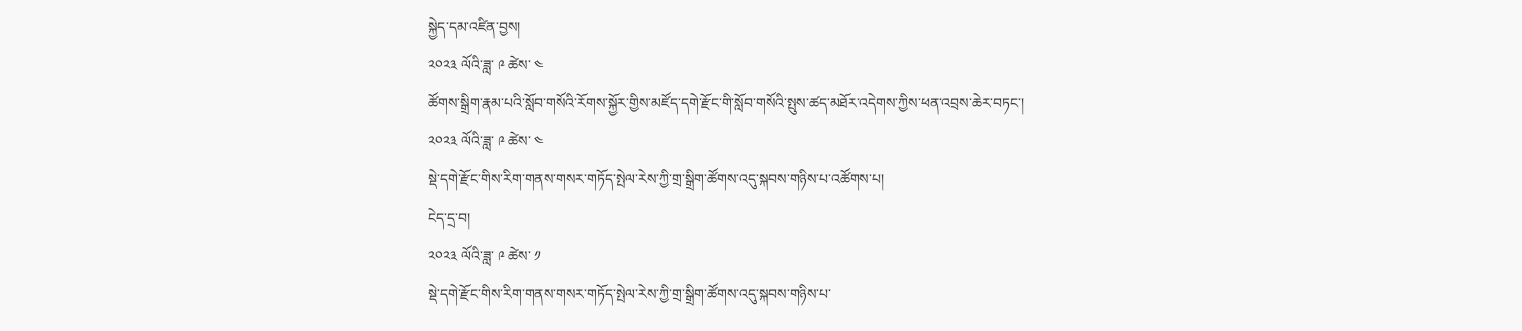སྐྱེད་དམ་འཛིན་བྱས།
༢༠༢༣ ལོའི་ཟླ་ ༩ ཚེས་ ༤
ཚོགས་སྒྲིག་རྣམ་པའི་སློབ་གསོའི་རོགས་སྐྱོར་གྱིས་མཛོད་དགེ་རྫོང་གི་སློབ་གསོའི་སྤུས་ཚད་མཐོར་འདེགས་ཀྱིས་ཕན་འབྲས་ཆེར་བཏང་།
༢༠༢༣ ལོའི་ཟླ་ ༩ ཚེས་ ༤
སྡེ་དགེ་རྫོང་གིས་རིག་གནས་གསར་གཏོད་སྤེལ་རེས་ཀྱི་གྲ་སྒྲིག་ཚོགས་འདུ་སྐབས་གཉིས་པ་འཚོགས་པ།
ངེད་དྲ་བ།
༢༠༢༣ ལོའི་ཟླ་ ༩ ཚེས་ ༡
སྡེ་དགེ་རྫོང་གིས་རིག་གནས་གསར་གཏོད་སྤེལ་རེས་ཀྱི་གྲ་སྒྲིག་ཚོགས་འདུ་སྐབས་གཉིས་པ་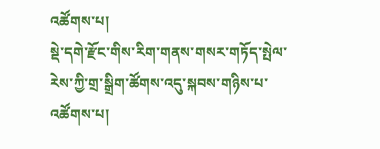འཚོགས་པ།
སྡེ་དགེ་རྫོང་གིས་རིག་གནས་གསར་གཏོད་སྤེལ་རེས་ཀྱི་གྲ་སྒྲིག་ཚོགས་འདུ་སྐབས་གཉིས་པ་འཚོགས་པ།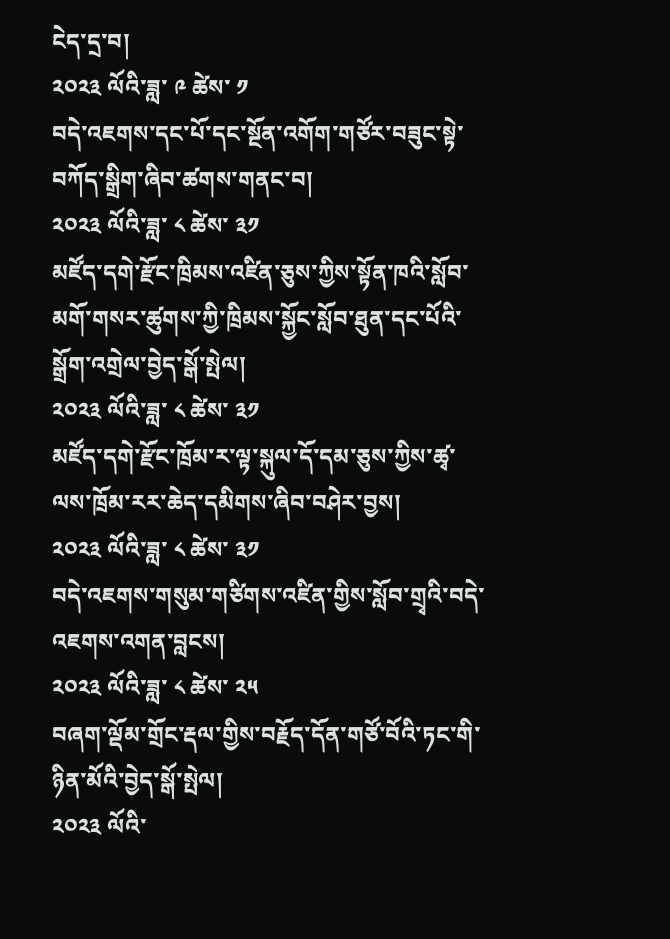ངེད་དྲ་བ།
༢༠༢༣ ལོའི་ཟླ་ ༩ ཚེས་ ༡
བདེ་འཇགས་དང་པོ་དང་སྔོན་འགོག་གཙོར་བཟུང་སྟེ་བཀོད་སྒྲིག་ཞིབ་ཚགས་གནང་བ།
༢༠༢༣ ལོའི་ཟླ་ ༨ ཚེས་ ༣༡
མཛོད་དགེ་རྫོང་ཁྲིམས་འཛིན་ཅུས་ཀྱིས་སྟོན་ཁའི་སློབ་མགོ་གསར་ཚུགས་ཀྱི་ཁྲིམས་སྐྱོང་སློབ་ཐུན་དང་པོའི་སྒྲོག་འགྲེལ་བྱེད་སྒོ་སྤེལ།
༢༠༢༣ ལོའི་ཟླ་ ༨ ཚེས་ ༣༡
མཛོད་དགེ་རྫོང་ཁྲོམ་ར་ལྟ་སྐུལ་དོ་དམ་ཅུས་ཀྱིས་ཚྭ་ལས་ཁྲོམ་རར་ཆེད་དམིགས་ཞིབ་བཤེར་བྱས།
༢༠༢༣ ལོའི་ཟླ་ ༨ ཚེས་ ༣༡
བདེ་འཇགས་གསུམ་གཙིགས་འཛིན་གྱིས་སློབ་གྲྭའི་བདེ་འཇགས་འགན་བླངས།
༢༠༢༣ ལོའི་ཟླ་ ༨ ཚེས་ ༢༥
བཞག་ལྡོམ་གྲོང་རྡལ་གྱིས་བརྗོད་དོན་གཙོ་བོའི་ཏང་གི་ཉིན་མོའི་བྱེད་སྒོ་སྤེལ།
༢༠༢༣ ལོའི་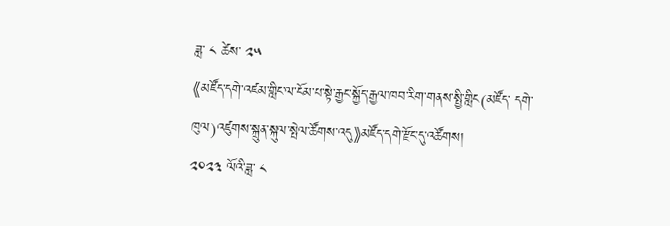ཟླ་ ༨ ཚེས་ ༢༥
《མཛོད་དགེ་འཛམ་གླིང་ལ་ངོམ་པ་སྟེ་རྒྱང་སྐྱོད་རྒྱལ་ཁབ་རིག་གནས་སྤྱི་གླིང(མཛོད་ དགེ་ཁུལ)འཛུགས་སྐྲུན་སྐུལ་སྤེལ་ཚོགས་འདུ》མཛོད་དགེ་རྫོང་དུ་འཚོགས།
༢༠༢༣ ལོའི་ཟླ་ ༨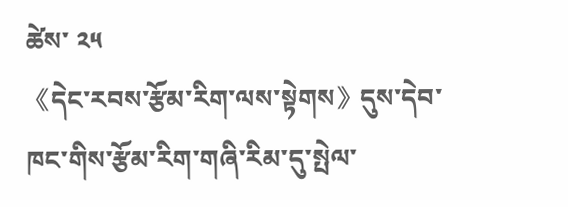ཚེས་ ༢༥
《དེང་རབས་རྩོམ་རིག་ལས་སྟེགས》དུས་དེབ་ཁང་གིས་རྩོམ་རིག་གཞི་རིམ་དུ་སྤེལ་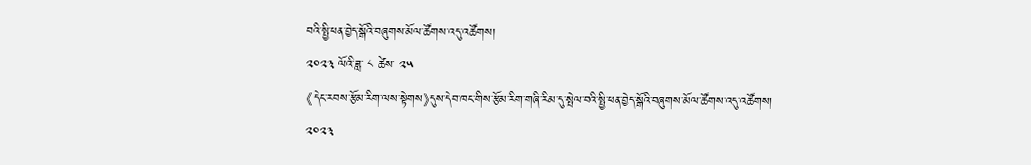བའི་སྤྱི་ཕན་བྱེད་སྒོའི་བཞུགས་མོལ་ཚོགས་འདུ་འཚོགས།
༢༠༢༣ ལོའི་ཟླ་ ༨ ཚེས་ ༢༥
《དེང་རབས་རྩོམ་རིག་ལས་སྟེགས》དུས་དེབ་ཁང་གིས་རྩོམ་རིག་གཞི་རིམ་དུ་སྤེལ་བའི་སྤྱི་ཕན་བྱེད་སྒོའི་བཞུགས་མོལ་ཚོགས་འདུ་འཚོགས།
༢༠༢༣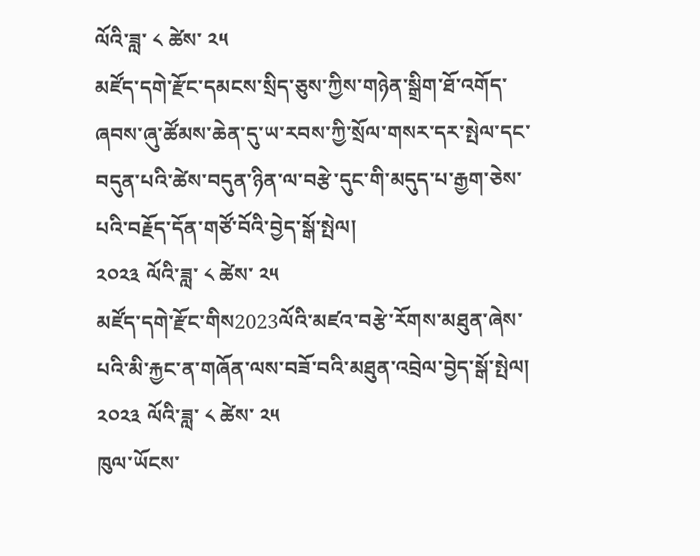ལོའི་ཟླ་ ༨ ཚེས་ ༢༥
མཛོད་དགེ་རྫོང་དམངས་སྲིད་ཅུས་ཀྱིས་གཉེན་སྒྲིག་ཐོ་འགོད་ཞབས་ཞུ་ཚོམས་ཆེན་དུ་ཡ་རབས་ཀྱི་སྲོལ་གསར་དར་སྤེལ་དང་བདུན་པའི་ཚེས་བདུན་ཉིན་ལ་བརྩེ་དུང་གི་མདུད་པ་རྒྱག་ཅེས་པའི་བརྗོད་དོན་གཙོ་བོའི་བྱེད་སྒོ་སྤེལ།
༢༠༢༣ ལོའི་ཟླ་ ༨ ཚེས་ ༢༥
མཛོད་དགེ་རྫོང་གིས2023ལོའི་མཛའ་བརྩེ་རོགས་མཐུན་ཞེས་པའི་མི་རྐྱང་ན་གཞོན་ལས་བཟོ་བའི་མཐུན་འབྲེལ་བྱེད་སྒོ་སྤེལ།
༢༠༢༣ ལོའི་ཟླ་ ༨ ཚེས་ ༢༥
ཁུལ་ཡོངས་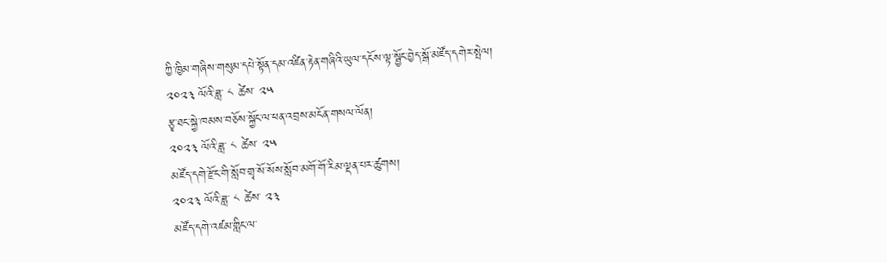ཀྱི་ཁྱིམ་གཞིས་གསུམ་དཔེ་སྟོན་དམ་འཛིན་རྟེན་གཞིའི་ཡུལ་དངོས་ལྟ་སྦྱོང་བྱེད་སྒོ་མཛོད་དགེར་སྤེལ།
༢༠༢༣ ལོའི་ཟླ་ ༨ ཚེས་ ༢༥
རྩྭ་ཐང་སྐྱེ་ཁམས་བཅོས་སྐྱོང་ལ་ཕན་འབྲས་མངོན་གསལ་ལོན།
༢༠༢༣ ལོའི་ཟླ་ ༨ ཚེས་ ༢༥
མཛོད་དགེ་རྫོང་གི་སློབ་གྲྭ་སོ་སོས་སློབ་མགོ་གོ་རིམ་ལྡན་པར་ཚུགས།
༢༠༢༣ ལོའི་ཟླ་ ༨ ཚེས་ ༢༣
མཛོད་དགེ་འཛམ་གླིང་ལ་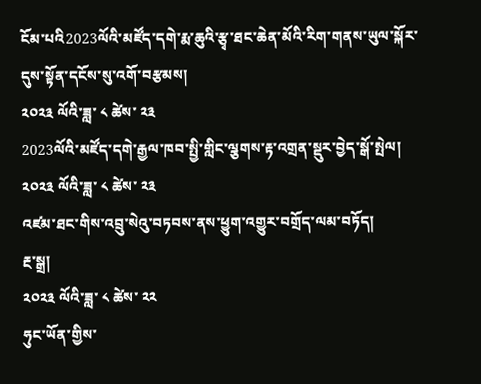ངོམ་པའི2023ལོའི་མཛོད་དགེ་རྨ་ཆུའི་རྩྭ་ཐང་ཆེན་མོའི་རིག་གནས་ཡུལ་སྐོར་དུས་སྟོན་དངོས་སུ་འགོ་བརྩམས།
༢༠༢༣ ལོའི་ཟླ་ ༨ ཚེས་ ༢༣
2023ལོའི་མཛོད་དགེ་རྒྱལ་ཁབ་སྤྱི་གླིང་ལྕགས་རྟ་འགྲན་སྡུར་བྱེད་སྒོ་སྤེལ།
༢༠༢༣ ལོའི་ཟླ་ ༨ ཚེས་ ༢༣
འཛམ་ཐང་གིས་འབྲུ་སེའུ་བཏབས་ནས་ཕྱུག་འགྱུར་བགྲོད་ལམ་བཏོད།
རྔ་སྒྲ།
༢༠༢༣ ལོའི་ཟླ་ ༨ ཚེས་ ༢༢
ཧུང་ཡོན་གྱིས་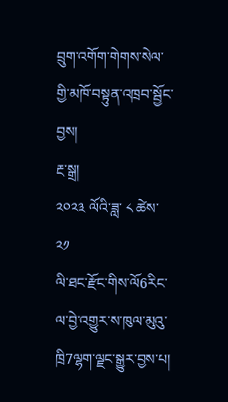བྲུག་འགོག་གེགས་སེལ་གྱི་མཁོ་བསྟུན་འཁྲབ་སྦྱོང་བྱས།
རྔ་སྒྲ།
༢༠༢༣ ལོའི་ཟླ་ ༨ ཚེས་ ༢༡
ལི་ཐང་རྫོང་གིས་ལོ6རིང་ལ་བྱེ་འགྱུར་ས་ཁུལ་མུའུ་ཁྲི7ལྷག་ལྗང་སྒྱུར་བྱས་པ།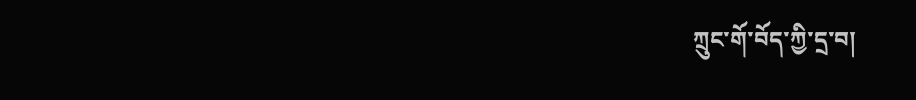ཀྲུང་གོ་བོད་ཀྱི་དྲ་བ།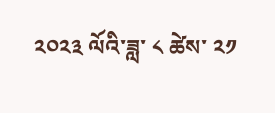༢༠༢༣ ལོའི་ཟླ་ ༨ ཚེས་ ༢༡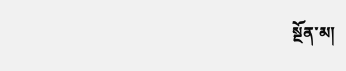སྔོན་མ།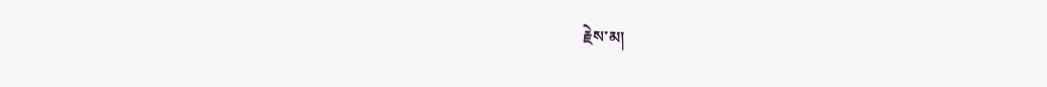རྗེས་མ།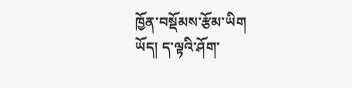ཁྱོན་བསྡོམས་རྩོམ་ཡིག
ཡོད། ད་ལྟའི་ཤོག་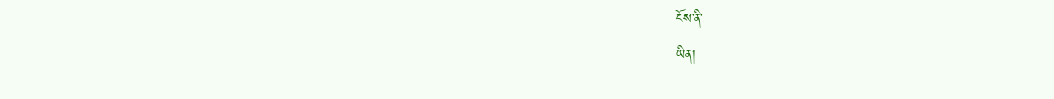ངོས་ནི་
ཡིན།